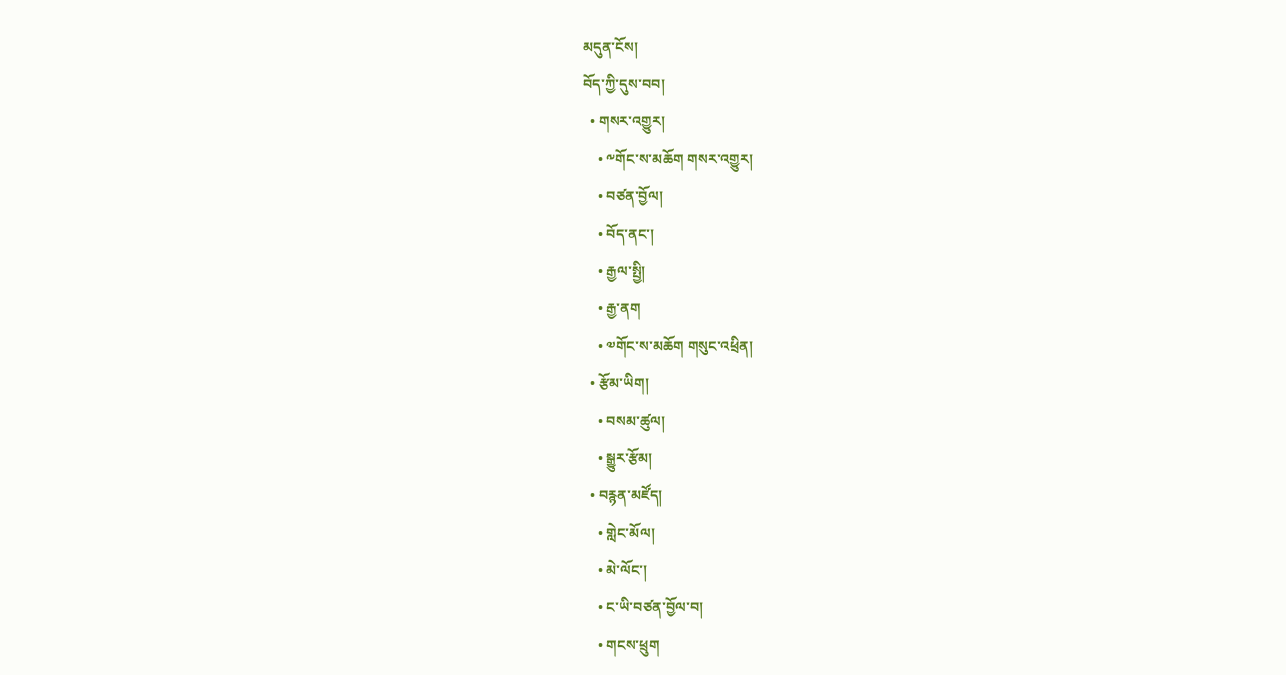མདུན་ངོས།
བོད་ཀྱི་དུས་བབ།
  • གསར་འགྱུར།
    • ༸གོང་ས་མཆོག གསར་འགྱུར།
    • བཙན་བྱོལ།
    • བོད་ནང་།
    • རྒྱལ་སྤྱི།
    • རྒྱ་ནག
    • ༧གོང་ས་མཆོག གསུང་འཕྲིན།
  • རྩོམ་ཡིག།
    • བསམ་ཚུལ།
    • སྒྱུར་རྩོམ།
  • བརྙན་མཛོད།
    • གླེང་མོལ།
    • མེ་ལོང་།
    • ང་ཡི་བཙན་བྱོལ་བ།
    • གངས་ཕྲུག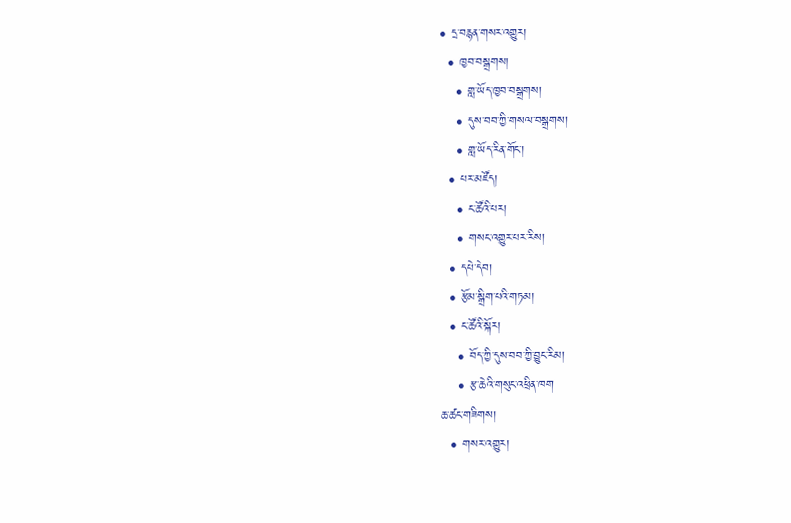• དྲ་བརྙན་གསར་འགྱུར།
  • ཁྱབ་བསྒྲགས།
    • གླ་ཡོད་ཁྱབ་བསྒྲགས།
    • དུས་བབ་ཀྱི་གསལ་བསྒྲགས།
    • གླ་ཡོད་རིན་གོང་།
  • པར་མཛོད།
    • ང་ཚོའི་པར།
    • གསང་འགྱུར་པར་རིས།
  • དཔེ་དེབ།
  • རྩོམ་སྒྲིག་པའི་གཏམ།
  • ང་ཚོའི་སྐོར།
    • བོད་ཀྱི་དུས་བབ་ཀྱི་བྱུང་རིམ།
    • རྩ་ཆེའི་གསུང་འཕྲིན་ཁག
ཆ་ཚང་གཟིགས།
  • གསར་འགྱུར།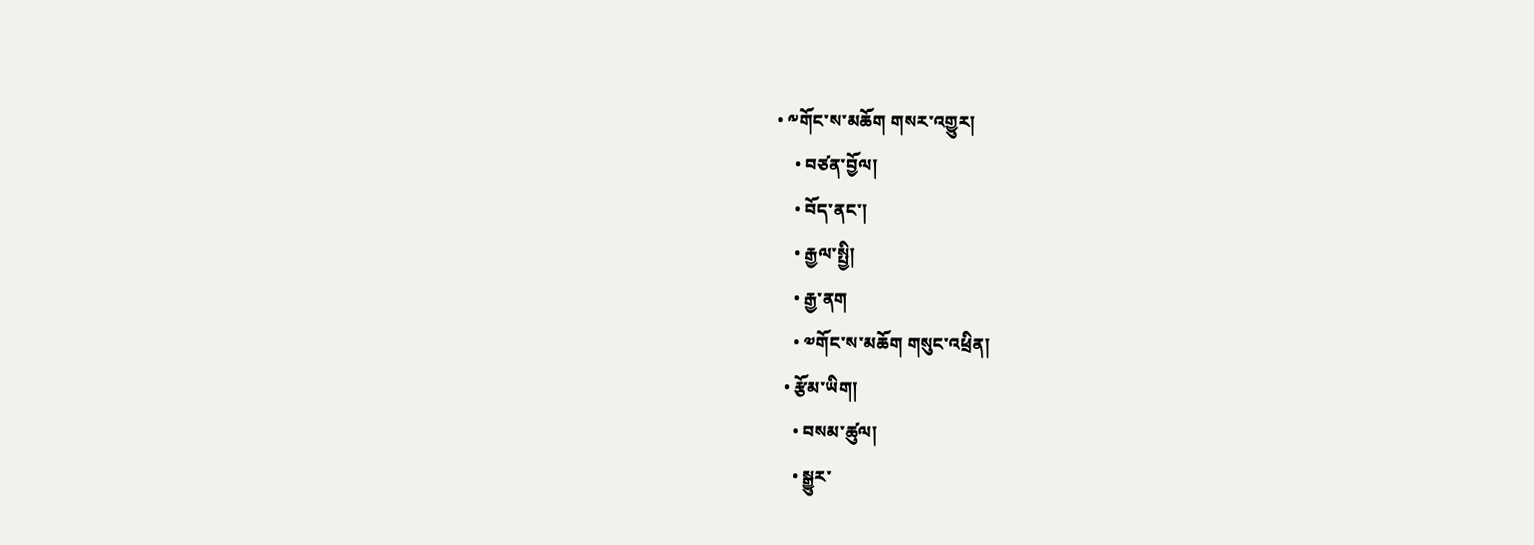• ༸གོང་ས་མཆོག གསར་འགྱུར།
    • བཙན་བྱོལ།
    • བོད་ནང་།
    • རྒྱལ་སྤྱི།
    • རྒྱ་ནག
    • ༧གོང་ས་མཆོག གསུང་འཕྲིན།
  • རྩོམ་ཡིག།
    • བསམ་ཚུལ།
    • སྒྱུར་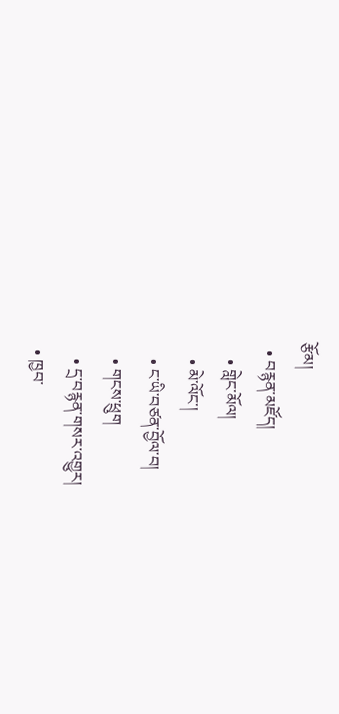རྩོམ།
  • བརྙན་མཛོད།
    • གླེང་མོལ།
    • མེ་ལོང་།
    • ང་ཡི་བཙན་བྱོལ་བ།
    • གངས་ཕྲུག
    • དྲ་བརྙན་གསར་འགྱུར།
  • ཁྱབ་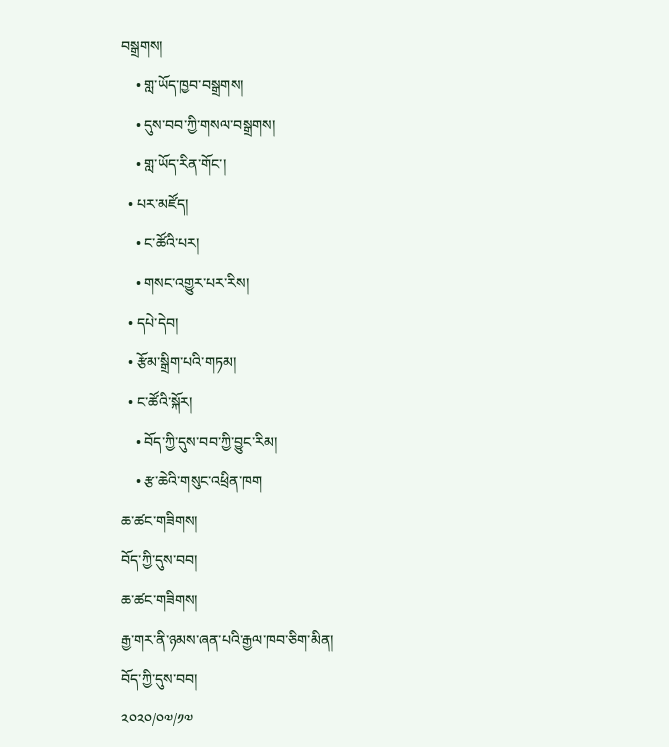བསྒྲགས།
    • གླ་ཡོད་ཁྱབ་བསྒྲགས།
    • དུས་བབ་ཀྱི་གསལ་བསྒྲགས།
    • གླ་ཡོད་རིན་གོང་།
  • པར་མཛོད།
    • ང་ཚོའི་པར།
    • གསང་འགྱུར་པར་རིས།
  • དཔེ་དེབ།
  • རྩོམ་སྒྲིག་པའི་གཏམ།
  • ང་ཚོའི་སྐོར།
    • བོད་ཀྱི་དུས་བབ་ཀྱི་བྱུང་རིམ།
    • རྩ་ཆེའི་གསུང་འཕྲིན་ཁག
ཆ་ཚང་གཟིགས།
བོད་ཀྱི་དུས་བབ།
ཆ་ཚང་གཟིགས།
རྒྱ་གར་ནི་ཉམས་ཞན་པའི་རྒྱལ་ཁབ་ཅིག་མིན།
བོད་ཀྱི་དུས་བབ།
༢༠༢༠/༠༧/༡༧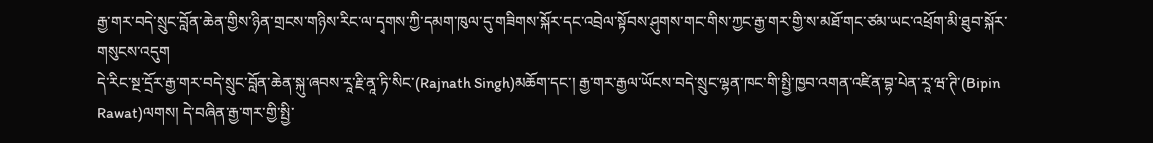རྒྱ་གར་བདེ་སྲུང་བློན་ཆེན་གྱིས་ཉིན་གྲངས་གཉིས་རིང་ལ་དྭགས་ཀྱི་དམག་ཁུལ་དུ་གཟིགས་སྐོར་དང་འབྲེལ་སྟོབས་ཤུགས་གང་གིས་ཀྱང་རྒྱ་གར་གྱི་ས་མཐོ་གང་ཙམ་ཡང་འཕྲོག་མི་ཐུབ་སྐོར་གསུངས་འདུག
དེ་རིང་སྔ་དྲོར་རྒྱ་གར་བདེ་སྲུང་བློན་ཆེན་སྐུ་ཞབས་རཱ་རྗི་ནཱ་ཏི་སིང་(Rajnath Singh)མཆོག་དང་། རྒྱ་གར་རྒྱལ་ཡོངས་བདེ་སྲུང་ལྷན་ཁང་གི་སྤྱི་ཁྱབ་འགན་འཛིན་བྷ་པེན་རཱ་ཝ་ཊི་(Bipin Rawat)ལགས། དེ་བཞིན་རྒྱ་གར་གྱི་སྤྱི་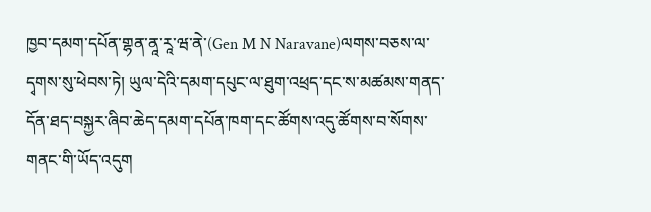ཁྱབ་དམག་དཔོན་གྷན་ནཱ་རཱ་ཝ་ནེ་(Gen M N Naravane)ལགས་བཅས་ལ་དྭགས་སུ་ཕེབས་ཏེ། ཡུལ་དེའི་དམག་དཔུང་ལ་ཐུག་འཕྲད་དང་ས་མཚམས་གནད་དོན་ཐད་བསྐྱར་ཞིབ་ཆེད་དམག་དཔོན་ཁག་དང་ཚོགས་འདུ་ཚོགས་བ་སོགས་གནང་གི་ཡོད་འདུག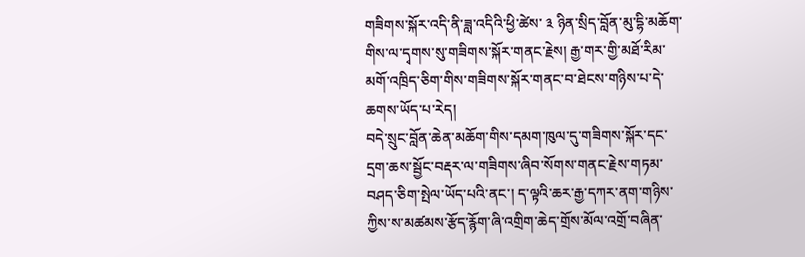གཟིགས་སྐོར་འདི་ནི་ཟླ་འདིའི་ཕྱི་ཚེས་ ༣ ཉིན་སྲིད་བློན་མུ་དྷི་མཆོག་གིས་ལ་དྭགས་སུ་གཟིགས་སྐོར་གནང་རྗེས། རྒྱ་གར་གྱི་མཐོ་རིམ་མགོ་འཁྲིད་ཅིག་གིས་གཟིགས་སྐོར་གནང་བ་ཐེངས་གཉིས་པ་དེ་ཆགས་ཡོད་པ་རེད།
བདེ་སྲུང་བློན་ཆེན་མཆོག་གིས་དམག་ཁུལ་དུ་གཟིགས་སྐོར་དང་དྲག་ཆས་སྦྱོང་བརྡར་ལ་གཟིགས་ཞིབ་སོགས་གནང་རྗེས་གཏམ་བཤད་ཅིག་སྤེལ་ཡོད་པའི་ནང་། ད་ལྟའི་ཆར་རྒྱ་དཀར་ནག་གཉིས་ཀྱིས་ས་མཚམས་རྩོད་རྙོག་ཞི་འགྲིག་ཆེད་གྲོས་མོལ་འགྲོ་བཞིན་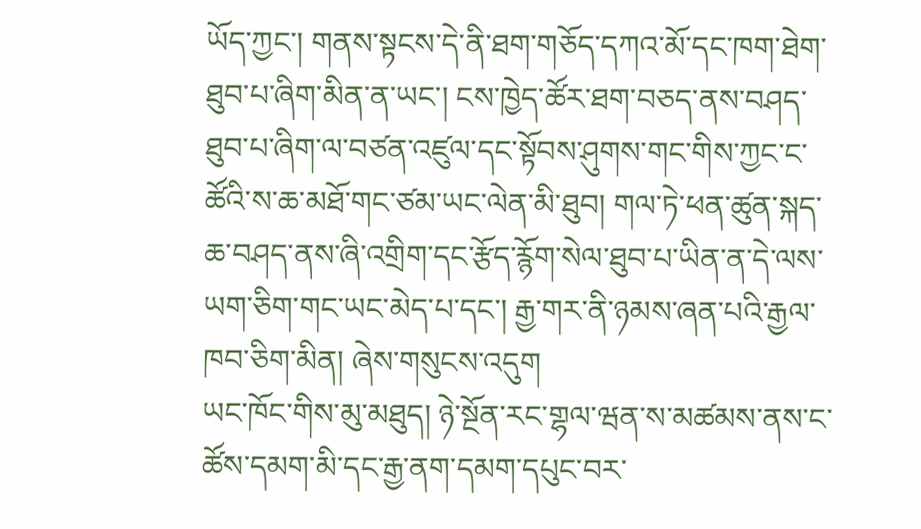ཡོད་ཀྱང་། གནས་སྟངས་དེ་ནི་ཐག་གཅོད་དཀའ་མོ་དང་ཁག་ཐེག་ཐུབ་པ་ཞིག་མིན་ན་ཡང་། ངས་ཁྱེད་ཚོར་ཐག་བཅད་ནས་བཤད་ཐུབ་པ་ཞིག་ལ་བཙན་འཛུལ་དང་སྟོབས་ཤུགས་གང་གིས་ཀྱང་ང་ཚོའི་ས་ཆ་མཐོ་གང་ཙམ་ཡང་ལེན་མི་ཐུབ། གལ་ཏེ་ཕན་ཚུན་སྐད་ཆ་བཤད་ནས་ཞི་འགྲིག་དང་རྩོད་རྙོག་སེལ་ཐུབ་པ་ཡིན་ན་དེ་ལས་ཡག་ཅིག་གང་ཡང་མེད་པ་དང་། རྒྱ་གར་ནི་ཉམས་ཞན་པའི་རྒྱལ་ཁབ་ཅིག་མིན། ཞེས་གསུངས་འདུག
ཡང་ཁོང་གིས་མུ་མཐུད། ཉེ་སྔོན་རང་གྷལ་ཝན་ས་མཚམས་ནས་ང་ཚོས་དམག་མི་དང་རྒྱ་ནག་དམག་དཔུང་བར་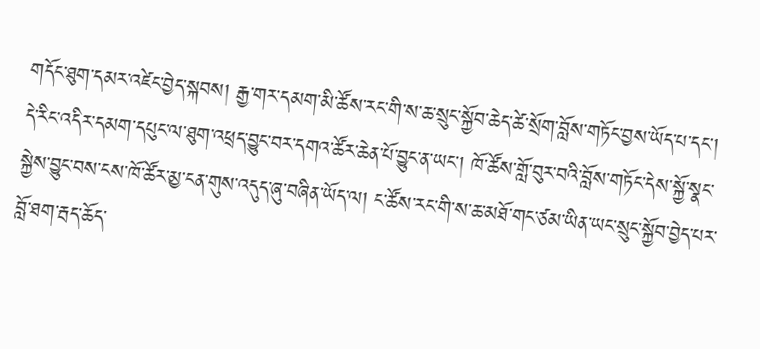གདོང་ཐུག་དམར་འཛེང་བྱེད་སྐབས། རྒྱ་གར་དམག་མི་ཚོས་རང་གི་ས་ཆ་སྲུང་སྐྱོབ་ཆེད་ཚེ་སྲོག་བློས་གཏོང་བྱས་ཡོད་པ་དང་། དེ་རིང་འདིར་དམག་དཔུང་ལ་ཐུག་འཕྲད་བྱུང་བར་དགའ་ཚོར་ཆེན་པོ་བྱུང་ན་ཡང་། ཁོ་ཚོས་གློ་བུར་བའི་བློས་གཏོང་དེས་སྐྱོ་སྣང་སྐྱེས་བྱུང་བས་ངས་ཁོ་ཚོར་མྱ་ངན་གུས་འདུད་ཞུ་བཞིན་ཡོད་ལ། ང་ཚོས་རང་གི་ས་ཆ་མཐོ་གང་ཙམ་ཡིན་ཡང་སྲུང་སྐྱོབ་བྱེད་པར་བློ་ཐག་རྦད་ཆོད་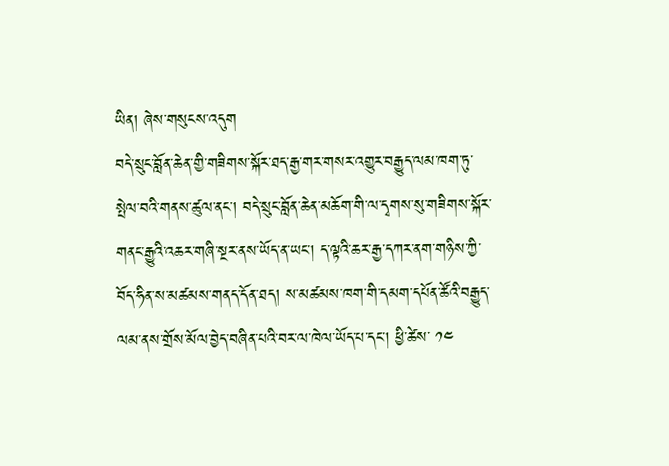ཡིན། ཞེས་གསུངས་འདུག
བདེ་སྲུང་བློན་ཆེན་གྱི་གཟིགས་སྐོར་ཐད་རྒྱ་གར་གསར་འགྱུར་བརྒྱུད་ལམ་ཁག་ཏུ་སྤེལ་བའི་གནས་ཚུལ་ནང་། བདེ་སྲུང་བློན་ཆེན་མཆོག་གི་ལ་དྭགས་སུ་གཟིགས་སྐོར་གནང་རྒྱུའི་འཆར་གཞི་སྔར་ནས་ཡོད་ན་ཡང་། ད་ལྟའི་ཆར་རྒྱ་དཀར་ནག་གཉིས་ཀྱི་བོད་ཧིན་ས་མཚམས་གནད་དོན་ཐད། ས་མཚམས་ཁག་གི་དམག་དཔོན་ཚོའི་བརྒྱུད་ལམ་ནས་གྲོས་མོལ་བྱེད་བཞིན་པའི་བར་ལ་ཁེལ་ཡོད་པ་དང་། ཕྱི་ཚེས་ ༡༤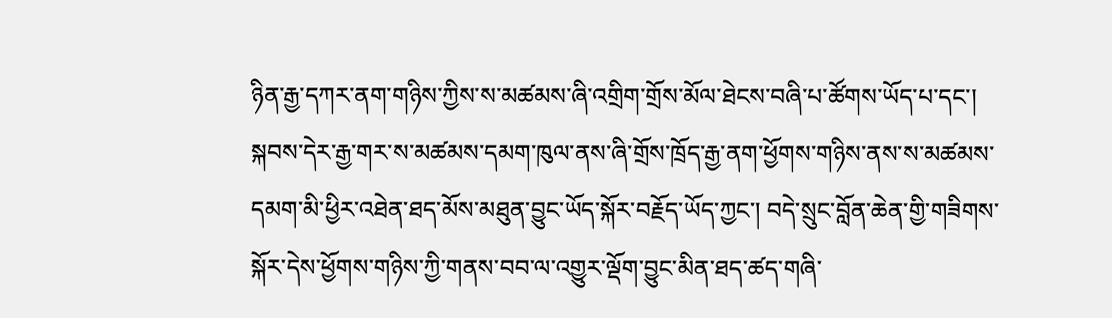ཉིན་རྒྱ་དཀར་ནག་གཉིས་ཀྱིས་ས་མཚམས་ཞི་འགྲིག་གྲོས་མོལ་ཐེངས་བཞི་པ་ཚོགས་ཡོད་པ་དང་། སྐབས་དེར་རྒྱ་གར་ས་མཚམས་དམག་ཁུལ་ནས་ཞི་གྲོས་ཁྲོད་རྒྱ་ནག་ཕྱོགས་གཉིས་ནས་ས་མཚམས་དམག་མི་ཕྱིར་འཐེན་ཐད་མོས་མཐུན་བྱུང་ཡོད་སྐོར་བརྗོད་ཡོད་ཀྱང་། བདེ་སྲུང་བློན་ཆེན་གྱི་གཟིགས་སྐོར་དེས་ཕྱོགས་གཉིས་ཀྱི་གནས་བབ་ལ་འགྱུར་ལྡོག་བྱུང་མིན་ཐད་ཚད་གཞི་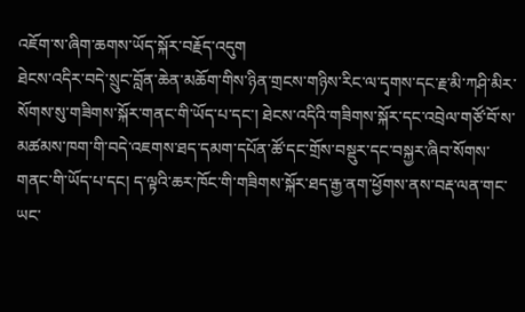འཇོག་ས་ཞིག་ཆགས་ཡོད་སྐོར་བརྗོད་འདུག
ཐེངས་འདིར་བདེ་སྲུང་བློན་ཆེན་མཆོག་གིས་ཉིན་གྲངས་གཉིས་རིང་ལ་དྭགས་དང་རྗ་མི་ཀཤི་མིར་སོགས་སུ་གཟིགས་སྐོར་གནང་གི་ཡོད་པ་དང་། ཐེངས་འདིའི་གཟིགས་སྐོར་དང་འབྲེལ་གཙོ་བོ་ས་མཚམས་ཁག་གི་བདེ་འཇགས་ཐད་དམག་དཔོན་ཚོ་དང་གྲོས་བསྡུར་དང་བསྐྱར་ཞིབ་སོགས་གནང་གི་ཡོད་པ་དང། ད་ལྟའི་ཆར་ཁོང་གི་གཟིགས་སྐོར་ཐད་རྒྱ་ནག་ཕྱོགས་ནས་བརྡ་ལན་གང་ཡང་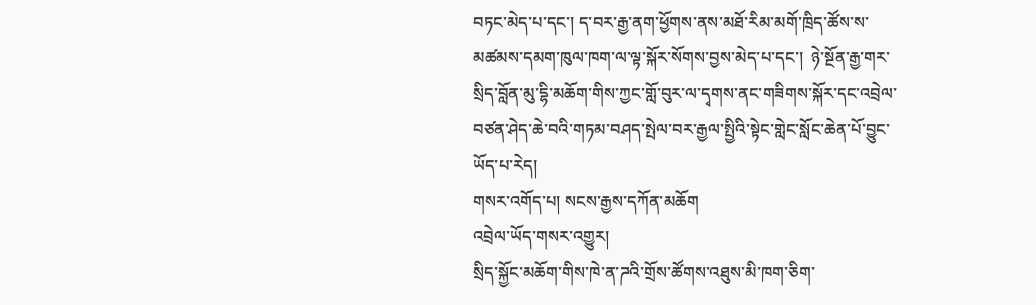བཏང་མེད་པ་དང་། ད་བར་རྒྱ་ནག་ཕྱོགས་ནས་མཐོ་རིམ་མགོ་ཁྲིད་ཚོས་ས་མཚམས་དམག་ཁུལ་ཁག་ལ་ལྟ་སྐོར་སོགས་བྱས་མེད་པ་དང་།  ཉེ་སྔོན་རྒྱ་གར་སྲིད་བློན་མུ་དྷི་མཆོག་གིས་ཀྱང་གློ་བུར་ལ་དྭགས་ནང་གཟིགས་སྐོར་དང་འབྲེལ་བཙན་ཤེད་ཆེ་བའི་གཏམ་བཤད་སྤེལ་བར་རྒྱལ་སྤྱིའི་སྟེང་གླེང་སློང་ཆེན་པོ་བྱུང་ཡོད་པ་རེད།
གསར་འགོད་པ། སངས་རྒྱས་དཀོན་མཆོག
འབྲེལ་ཡོད་གསར་འགྱུར།
སྲིད་སྐྱོང་མཆོག་གིས་ཁེ་ན་ཌའི་གྲོས་ཚོགས་འཐུས་མི་ཁག་ཅིག་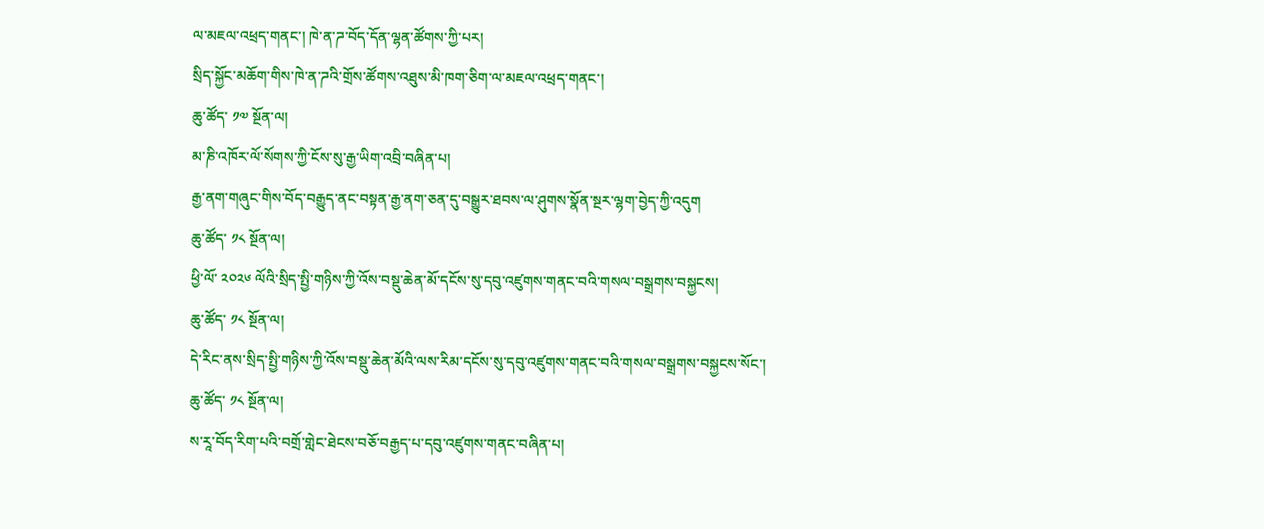ལ་མཇལ་འཕྲད་གནང་། ཁེ་ན་ཌ་བོད་དོན་ལྷན་ཚོགས་ཀྱི་པར།
སྲིད་སྐྱོང་མཆོག་གིས་ཁེ་ན་ཌའི་གྲོས་ཚོགས་འཐུས་མི་ཁག་ཅིག་ལ་མཇལ་འཕྲད་གནང་།
ཆུ་ཚོད་ ༡༧ སྔོན་ལ།
མ་ཎི་འཁོར་ལོ་སོགས་ཀྱི་ངོས་སུ་རྒྱ་ཡིག་འབྲི་བཞིན་པ།
རྒྱ་ནག་གཞུང་གིས་བོད་བརྒྱུད་ནང་བསྟན་རྒྱ་ནག་ཅན་དུ་བསྒྱུར་ཐབས་ལ་ཤུགས་སྣོན་སྔར་ལྷག་བྱེད་ཀྱི་འདུག
ཆུ་ཚོད་ ༡༨ སྔོན་ལ།
ཕྱི་ལོ་ ༢༠༢༦ ལོའི་སྲིད་སྤྱི་གཉིས་ཀྱི་འོས་བསྡུ་ཆེན་མོ་དངོས་སུ་དབུ་འཛུགས་གནང་བའི་གསལ་བསྒྲགས་བསྐྱངས།
ཆུ་ཚོད་ ༡༨ སྔོན་ལ།
དེ་རིང་ནས་སྲིད་སྤྱི་གཉིས་ཀྱི་འོས་བསྡུ་ཆེན་མོའི་ལས་རིམ་དངོས་སུ་དབུ་འཛུགས་གནང་བའི་གསལ་བསྒྲགས་བསྐྱངས་སོང་།
ཆུ་ཚོད་ ༡༨ སྔོན་ལ།
ས་རཱ་བོད་རིག་པའི་བགྲོ་གླེང་ཐེངས་བཅོ་བརྒྱད་པ་དབུ་འཛུགས་གནང་བཞིན་པ།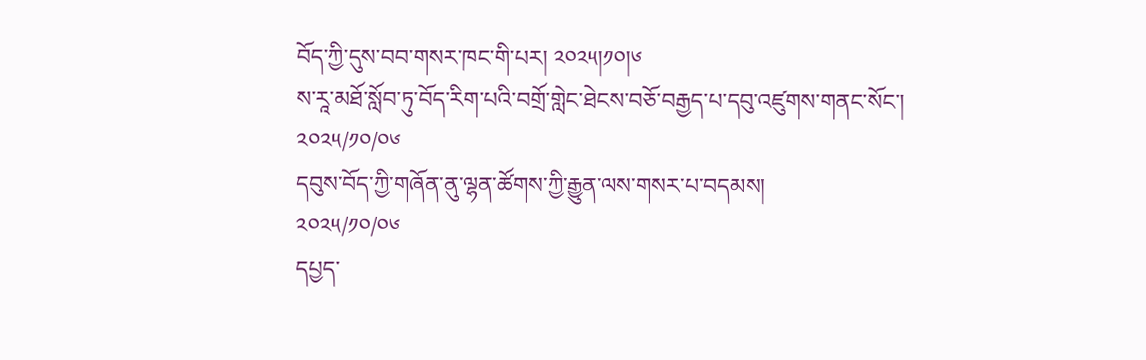བོད་ཀྱི་དུས་བབ་གསར་ཁང་གི་པར། ༢༠༢༥།༡༠།༦
ས་རཱ་མཐོ་སློབ་ཏུ་བོད་རིག་པའི་བགྲོ་གླེང་ཐེངས་བཅོ་བརྒྱད་པ་དབུ་འཛུགས་གནང་སོང་།
༢༠༢༥/༡༠/༠༦
དབུས་བོད་ཀྱི་གཞོན་ནུ་ལྷན་ཚོགས་ཀྱི་རྒྱུན་ལས་གསར་པ་བདམས།
༢༠༢༥/༡༠/༠༦
དཔྱད་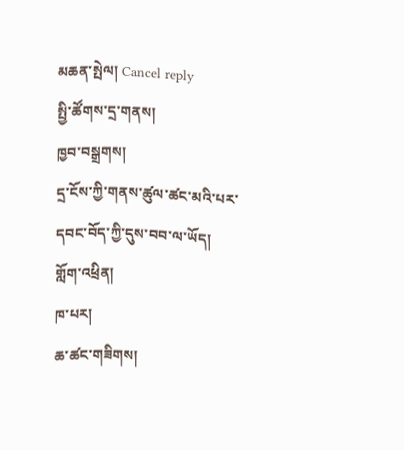མཆན་སྤེལ། Cancel reply
སྤྱི་ཚོགས་དྲ་གནས།
ཁྱབ་བསྒྲགས།
དྲ་ངོས་ཀྱི་གནས་ཚུལ་ཚང་མའི་པར་དབང་བོད་ཀྱི་དུས་བབ་ལ་ཡོད།
གློག་འཕྲིན།
ཁ་པར།
ཆ་ཚང་གཟིགས།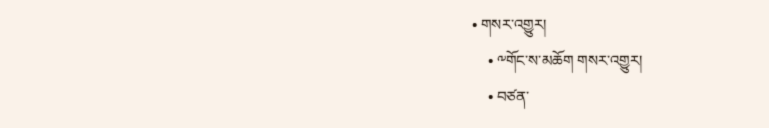• གསར་འགྱུར།
    • ༸གོང་ས་མཆོག གསར་འགྱུར།
    • བཙན་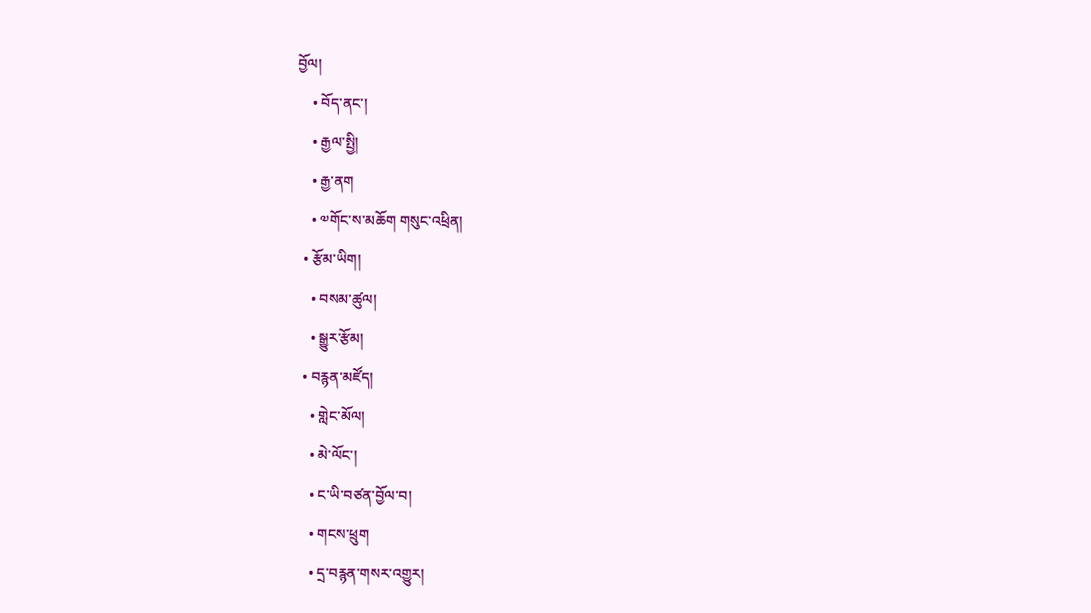བྱོལ།
    • བོད་ནང་།
    • རྒྱལ་སྤྱི།
    • རྒྱ་ནག
    • ༧གོང་ས་མཆོག གསུང་འཕྲིན།
  • རྩོམ་ཡིག།
    • བསམ་ཚུལ།
    • སྒྱུར་རྩོམ།
  • བརྙན་མཛོད།
    • གླེང་མོལ།
    • མེ་ལོང་།
    • ང་ཡི་བཙན་བྱོལ་བ།
    • གངས་ཕྲུག
    • དྲ་བརྙན་གསར་འགྱུར།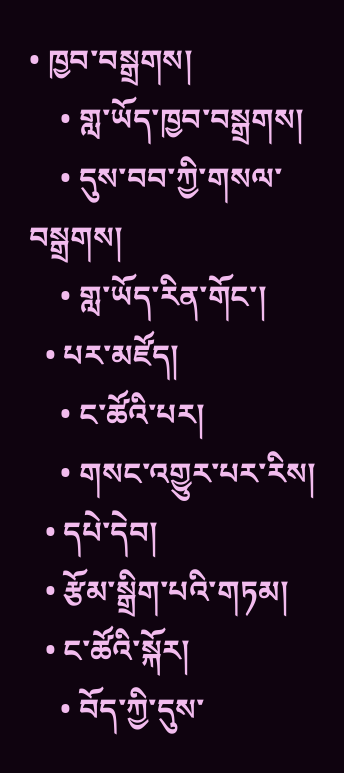• ཁྱབ་བསྒྲགས།
    • གླ་ཡོད་ཁྱབ་བསྒྲགས།
    • དུས་བབ་ཀྱི་གསལ་བསྒྲགས།
    • གླ་ཡོད་རིན་གོང་།
  • པར་མཛོད།
    • ང་ཚོའི་པར།
    • གསང་འགྱུར་པར་རིས།
  • དཔེ་དེབ།
  • རྩོམ་སྒྲིག་པའི་གཏམ།
  • ང་ཚོའི་སྐོར།
    • བོད་ཀྱི་དུས་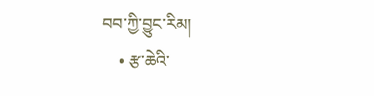བབ་ཀྱི་བྱུང་རིམ།
    • རྩ་ཆེའི་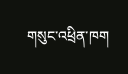གསུང་འཕྲིན་ཁག